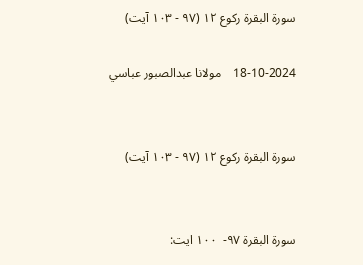سورة البقرة رکوع ۱۲ (۹۷ - ۱۰۳ آیت)

18-10-2024    مولانا عبدالصبور عباسي


سورة البقرة رکوع ۱۲ (۹۷ - ۱۰۳ آیت)


سورة البقرة ۹۷-  ۱۰۰ ايت: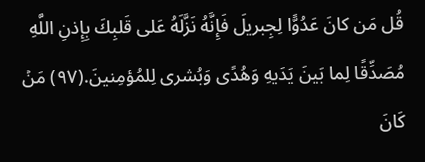قُل مَن كانَ عَدُوًّا لِجِبريلَ فَإِنَّهُ نَزَّلَهُ عَلى قَلبِكَ بِإِذنِ اللَّهِ مُصَدِّقًا لِما بَينَ يَدَيهِ وَهُدًى وَبُشرى لِلمُؤمِنينَ.(٩٧) مَنۡ كَانَ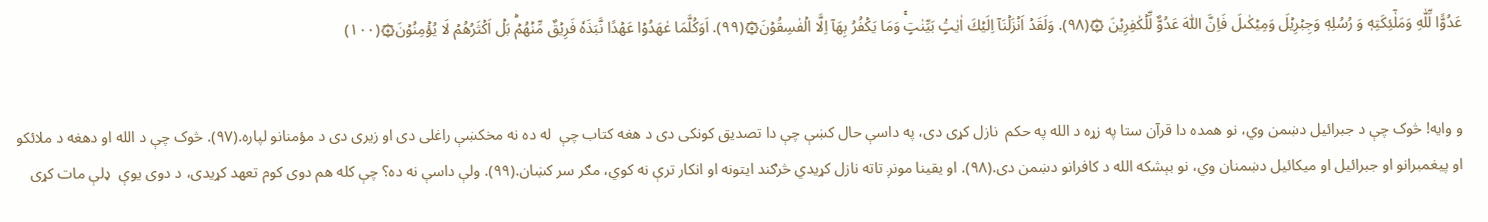عَدُوًّا لِّلّٰهِ وَمَلٰٓئِکَتِهٖ وَ رُسُلِهٖ وَجِبۡرِيۡلَ وَمِيۡكٰٮلَ فَاِنَّ اللّٰهَ عَدُوٌّ لِّلۡكٰفِرِيۡنَ ۞(۹۸). وَلَقَدۡ اَنۡزَلۡنَآ اِلَيۡكَ اٰيٰتٍۢ بَيِّنٰتٍ‌‌ۚ وَمَا يَكۡفُرُ بِهَآ اِلَّا الۡفٰسِقُوۡنَ۞(۹۹). اَوَکُلَّمَا عٰهَدُوۡا عَهۡدًا نَّبَذَهٗ فَرِيۡقٌ مِّنۡهُمۡ‌ؕ بَلۡ اَكۡثَرُهُمۡ لَا يُؤۡمِنُوۡنَ۞(۱۰۰)


و وايه! څوک چې د جبرائيل دښمن وي، نو همده دا قرآن ستا په زړه د الله په حکم  نازل کړی دی، په داسې حال کښې چې دا تصديق کونکی دی د هغه کتاب چې  له ده نه مخکښې راغلی دی او زيری دی د مؤمنانو لپاره.(۹۷). څوک چې د الله او دهغه د ملائکو او پيغمبرانو او جبرائيل او ميکائيل دښمنان وي، نو بېشکه الله د کافرانو دښمن دی.(۹۸). او يقينا مونږ تاته نازل کړيدي څرګند ايتونه او انکار ترې نه کوي، مګر سر کښان.(۹۹). ولې داسې نه ده؟ چې کله هم دوی کوم تعهد کړیدی، د دوی يوې  ډلې مات کړی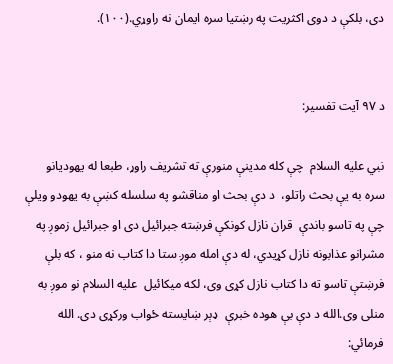دی، بلکې د دوی اکثريت په رښتيا سره ايمان نه راوړي.(۱۰۰).


د ۹۷ آيت تفسير:

نبي عليه السلام  چې کله مدينې منورې ته تشریف راوړ، طبعا له يهوديانو سره به يې بحث راتلو،  د دې بحث او مناقشو په سلسله کښې به يهودو ويلې چې په تاسو باندې  قران نازل کونکې فرښته جبرائيل دی او جبرائيل زموږ په مشرانو عذابونه نازل کړيدي، له دې امله موږ ستا دا کتاب نه منو ، که بلې فرښتې تاسو ته دا کتاب نازل کړی وی، لکه ميکائيل  عليه السلام نو موږ به منلی وی.الله د دې بې هوده خبرې  ډېر ښايسته ځواب ورکړی دی. الله فرمائي: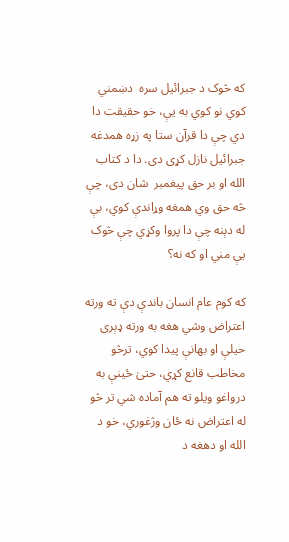که څوک د جبرائيل سره  دښمني کوي نو کوي به يې، خو حقيقت دا دي چې دا قرآن ستا په زړه همدغه جبرائيل نازل کړی دی. دا د کتاب الله او بر حق پيغمبر  شان دی، چې څه حق وي همغه وړاندې کوي، بې له دېنه چې دا پروا وکړي چې څوک يې مني او که نه؟

که کوم عام انسان باندې دې ته ورته اعتراض وشي هغه به ورته ډېری حيلې او بهانې پيدا کوي، ترڅو  مخاطب قانع کړي، حتیٰ ځينې به درواغو ويلو ته هم آماده شي تر څو له اعتراض نه ځان وژغوري، خو د الله او دهغه د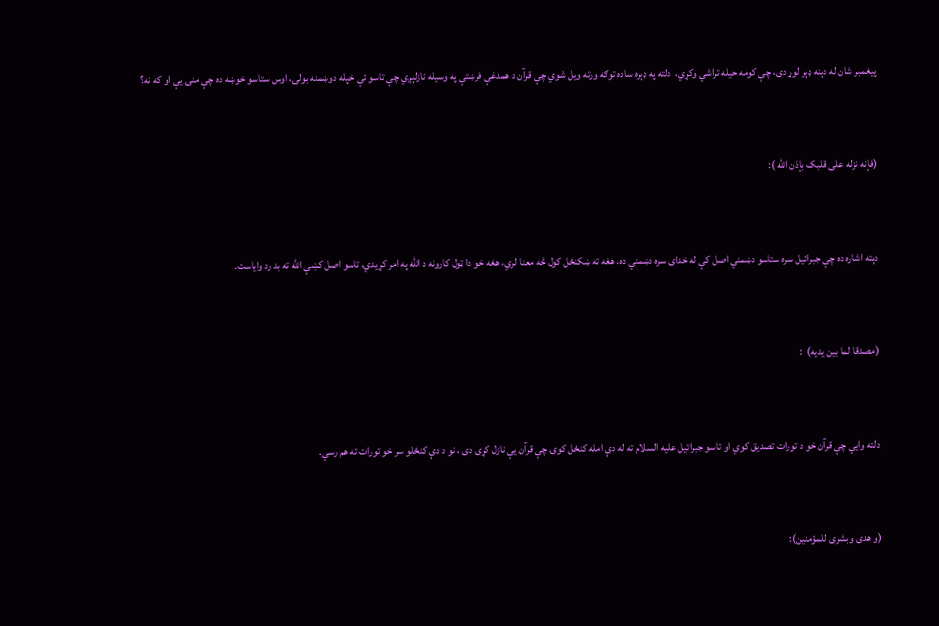پيغمبر شان له دېنه ډېر لوړ دی، چې کومه حيله تراشي وکړي،  دلته په ډېره ساده توګه ورته ويل شوي چې قرآن د همدغې فرښتې په وسيله نازلېږي چې تاسو ئې خپله دوښمنه بولۍ، اوس ستاسو خوښه ده چې منۍ يې او که نه؟


(فإنه نزله علی قلبک بإذن الله ):


دېته اشاره ده چې جبرائيل سره ستاسو دښمني اصل کې له خدای سره دښمني ده، هغه ته ښکنځل کول څه معنا لري، هغه خو دا ټول کارونه د الله په امر کړيدي، تاسو اصل کښې الله ته بد رد واياست.


(مصدقا لما بين يديه)  :


دلته وايي چې قرآن خو د تورات تصديق کوي او تاسو جبرائيل عليه السلام ته له دې امله کنځل کوۍ چې قرآن يې نازل کړی دی ، نو د دې کنځلو سر خو تورات ته هم رسي.


(و هدی وبشری للمؤمنين):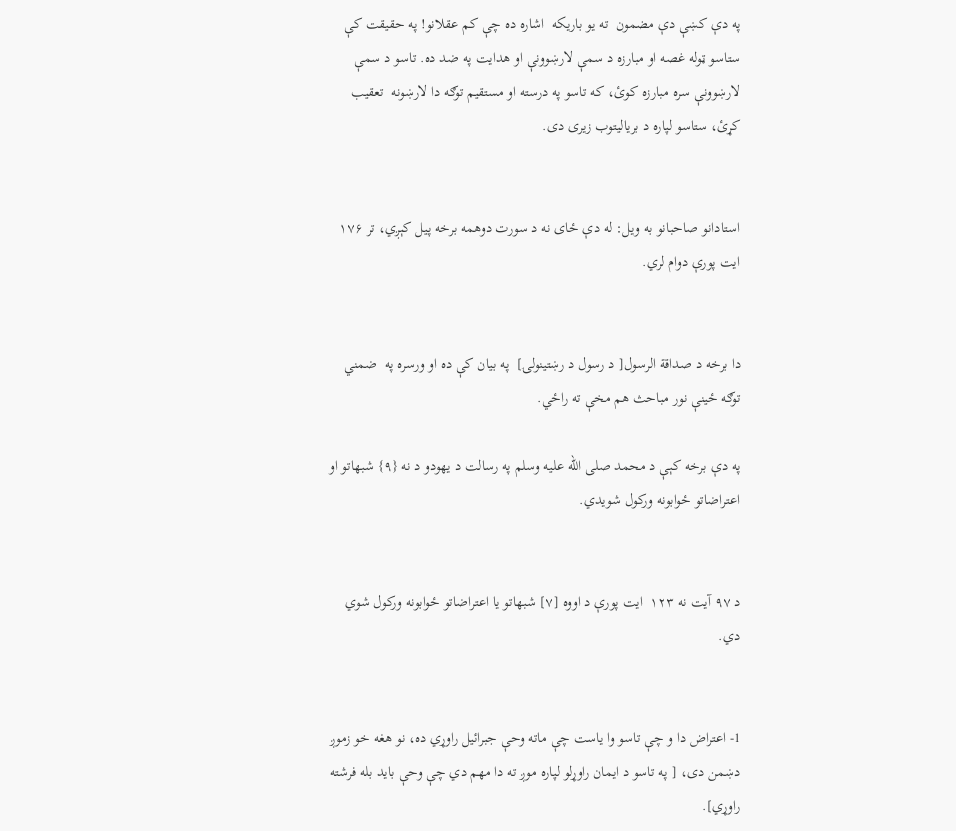په دې کښې دې مضمون  ته یو باريکه  اشاره ده چې کم عقلانو! په حقیقت کې ستاسو ټوله غصه او مبارزه د سمې لارښوونې او هدايت په ضد ده. تاسو د سمې لارښوونې سره مبارزه کوئ، که تاسو په درسته او مستقیم توګه دا لارښونه  تعقیب کړئ، ستاسو لپاره د بریالیتوب زیری دی.


استادانو صاحبانو به ويل: له دې ځای نه د سورت دوهمه برخه پيل کېږي، تر ۱۷۶ ايت پورې دوام لري.


دا برخه د صداقة الرسول[ د رسول د رښتينولۍ]  په بیان کې ده او ورسره په  ضمني توګه ځينې نور مباحث هم مخې ته راځي.

په دې برخه کېې د محمد صلى الله عليه وسلم په رسالت د يهودو د نه {۹} شبهاتو او اعتراضاتو ځوابونه ورکول شويدي.


د ۹۷ آيت نه ۱۲۳  ايت پورې د اووه [۷] شبهاتو يا اعتراضاتو ځوابونه ورکول شوي دي.


1- اعتراض دا و چې تاسو وا ياست چې ماته وحې جبرائيل راوړي ده، نو هغه خو زموږ دښمن دی، [ په تاسو د ايمان راوړلو لپاره موږ ته دا مهم دي چې وحې بايد بله فرشته راوړي].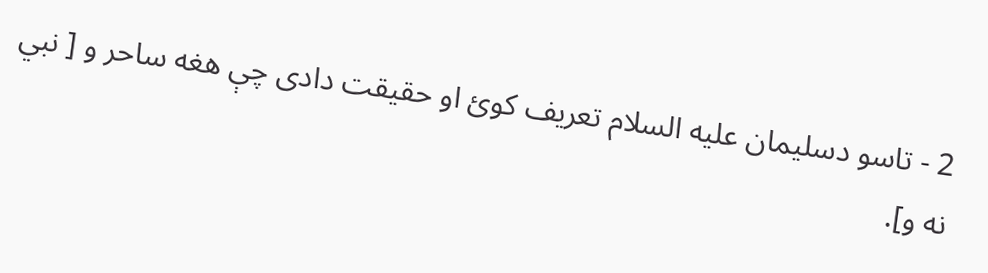2 - تاسو دسليمان عليه السلام تعريف کوئ او حقيقت دادی چې هغه ساحر و [ نبي نه و].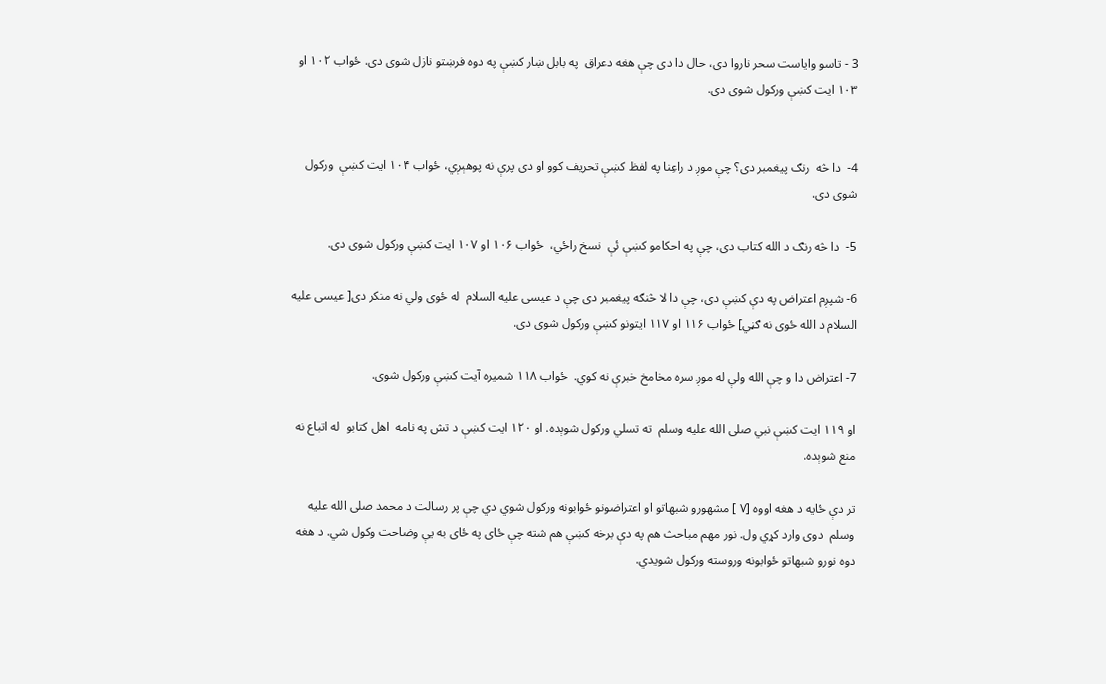3 - تاسو واياست سحر ناروا دی، حال دا دی چې هغه دعراق  په بابل ښار کښې په دوه فرښتو نازل شوی دی. ځواب ۱۰۲ او  ۱۰۳ ايت کښې ورکول شوی دی.


4-  دا څه  رنګ پيغمبر دی؟ چې موږ د راعِنا په لفظ کښې تحريف کوو او دی پرې نه پوهېږي، ځواب ۱۰۴ ايت کښې  ورکول شوی دی.

5-  دا څه رنګ د الله کتاب دی، چې په احکامو کښې ئې  نسخ راځي،  ځواب ۱۰۶ او ۱۰۷ ايت کښې ورکول شوی دی.

6- شپږم اعتراض په دې کښې دی، چې دا لا څنګه پيغمبر دی چې د عيسی عليه السلام  له ځوی ولي نه منکر دی[ عيسی عليه السلام د الله ځوی نه ګڼي] ځواب ۱۱۶ او ۱۱۷ ايتونو کښې ورکول شوی دی.

7- اعتراض دا و چې الله ولې له موږ سره مخامخ خبرې نه کوي.  ځواب ۱۱۸ شميره آيت کښې ورکول شوی.

او ۱۱۹ ايت کښې نبي صلى الله عليه وسلم  ته تسلي ورکول شوېده. او ۱۲۰ ايت کښې د تش په نامه  اهل کتابو  له اتباع نه منع شوېده.

تر دې ځايه د هغه اووه [۷ ] مشهورو شبهاتو او اعتراضونو ځوابونه ورکول شوي دي چې پر رسالت د محمد صلى الله عليه وسلم  دوی وارد کړي ول. نور مهم مباحث هم په دې برخه کښې هم شته چې ځای په ځای به يې وضاحت وکول شي. د هغه دوه نورو شبهاتو ځوابونه وروسته ورکول شويدي.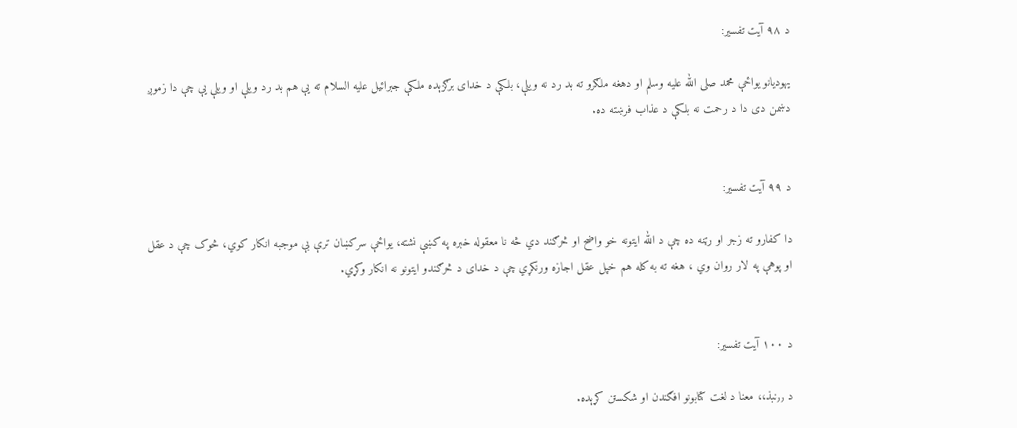د ۹۸ آيت تفسير:

يهوديانو يواځې محمد صلى الله عليه وسلم او دهغه ملګرو ته بد رد نه ويلې، بلکې د خدای برګزېده ملکې جبرائيل عليه السلام ته يې هم بد رد ويلې او ويلې يې چې دا زموږ دښمن دی دا د رحمت نه بلکې د عذاب فرښته ده.


د ۹۹ آيت تفسير:

دا کفارو ته زجر او رټنه ده چې د الله ايتونه خو واضح او څرګند دي څه نا معقوله خبره په کښې نشته، يواځې سرکښان ترې بې موجبه انکار کوي، څوک چې د عقل او پوهې په لار روان وي ، هغه ته به کله هم خپل عقل اجازه ورنکړي چې د خدای د څرګندو ايتونو نه انکار وکړي.


د ۱۰۰ آيت تفسير:

د ٫٫نبذ،، معنا د لغت کتابونو افګندن او شکستن کړېده.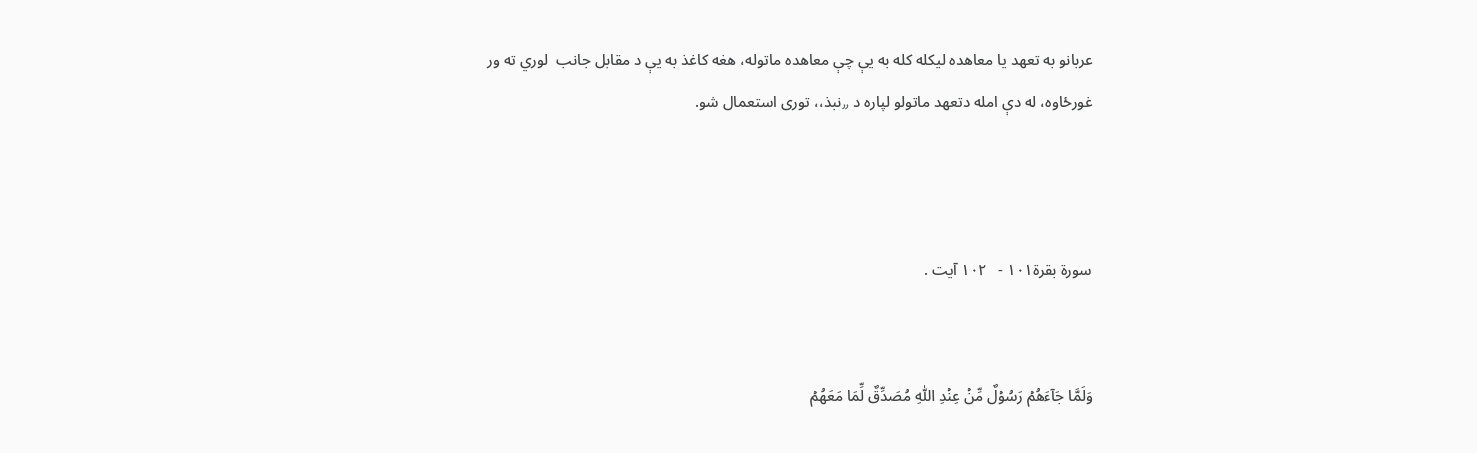عربانو به تعهد يا معاهده ليکله کله به يې چې معاهده ماتوله، هغه کاغذ به يې د مقابل جانب  لوري ته ور غورځاوه، له دې امله د‌تعهد ماتولو لپاره د ٫٫نبذ،، توری استعمال شو.



سورة بقرة۱۰۱ -   ۱۰۲ آيت .


وَلَمَّا جَآءَهُمۡ رَسُوۡلٌ مِّنۡ عِنۡدِ اللّٰهِ مُصَدِّقٌ لِّمَا مَعَهُمۡ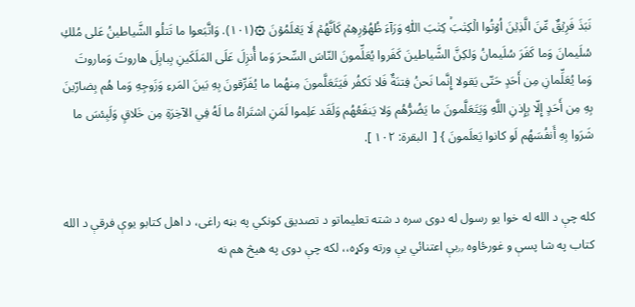نَبَذَ فَرِيۡقٌ مِّنَ الَّذِيۡنَ اُوۡتُوا الۡكِتٰبَۙ کِتٰبَ اللّٰهِ وَرَآءَ ظُهُوۡرِهِمۡ كَاَنَّهُمۡ لَا يَعۡلَمُوۡنَ ۞(۱۰۱). وَاتَّبَعوا ما تَتلُو الشَّياطينُ عَلى مُلكِ سُلَيمانَ وَما كَفَرَ سُلَيمانُ وَلكِنَّ الشَّياطينَ كَفَروا يُعَلِّمونَ النّاسَ السِّحرَ وَما أُنزِلَ عَلَى المَلَكَينِ بِبابِلَ هاروتَ وَماروتَ وَما يُعَلِّمانِ مِن أَحَدٍ حَتّى يَقولا إِنَّما نَحنُ فِتنَةٌ فَلا تَكفُر فَيَتَعَلَّمونَ مِنهُما ما يُفَرِّقونَ بِهِ بَينَ المَرءِ وَزَوجِهِ وَما هُم بِضارّينَ بِهِ مِن أَحَدٍ إِلّا بِإِذنِ اللَّهِ وَيَتَعَلَّمونَ ما يَضُرُّهُم وَلا يَنفَعُهُم وَلَقَد عَلِموا لَمَنِ اشتَراهُ ما لَهُ فِي الآخِرَةِ مِن خَلاقٍ وَلَبِئسَ ما شَرَوا بِهِ أَنفُسَهُم لَو كانوا يَعلَمونَ } [  البقرة: ١٠٢ ].


کله چې د الله له خوا يو رسول له دوی سره د شته تعليماتو د تصديق کونکي په بڼه راغی، د اهل کتابو يوې فرقې د الله کتاب په شا پسې و غورځاوه ٫٫بې اعتنائي يې ورته وکړه،، لکه چې دوی په هيڅ هم نه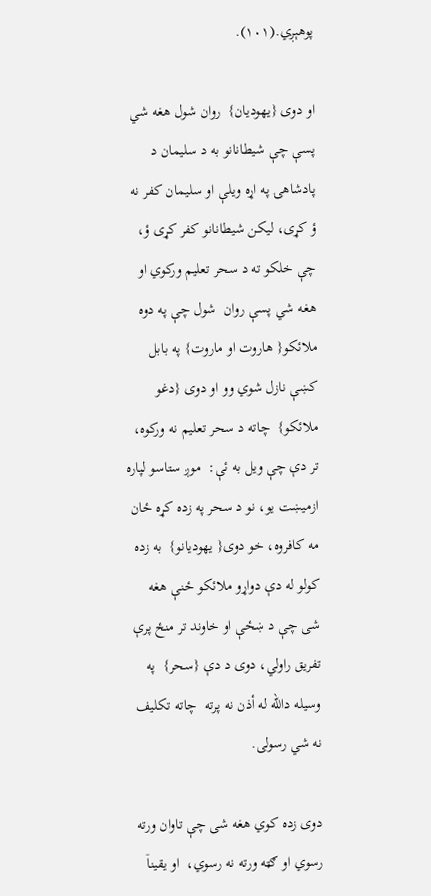پوهېږي.(۱۰۱).

او دوی {يهوديان}  روان شول هغه شي پسې چې شیطانانو به د سلیمان د پادشاهۍ په اړه ويلې او سليمان کفر نه ؤ کړی، ليکن شيطانانو کفر کړی ؤ، چې خلکو ته د سحر تعليم ورکوي او هغه شي پسې روان  شول چې په دوه ملائکو{ هاروت او ماروت} په بابل کښې نازل شوي وو او دوی {دغو ملائکو}  چاته د سحر تعليم نه ورکوه، تر دې چې ويل به ئې:  موږ ستاسو لپاره ازمیښت يو، نو د سحر په زده کړه ځان مه کافروه، خو دوی{ يهوديانو}  به زده کولو له دې دواړو ملائکو ځنې هغه شی چې د ښځې او خاوند تر منځ پرې تفريق راولي، دوی د دې {سحر}  په وسيله دالله له أذن نه پرته  چاته تکليف نه شي رسولی.

دوی زده کوي هغه شی چې تاوان ورته رسوي او ګټه ورته نه رسوي،  او يقيناٙ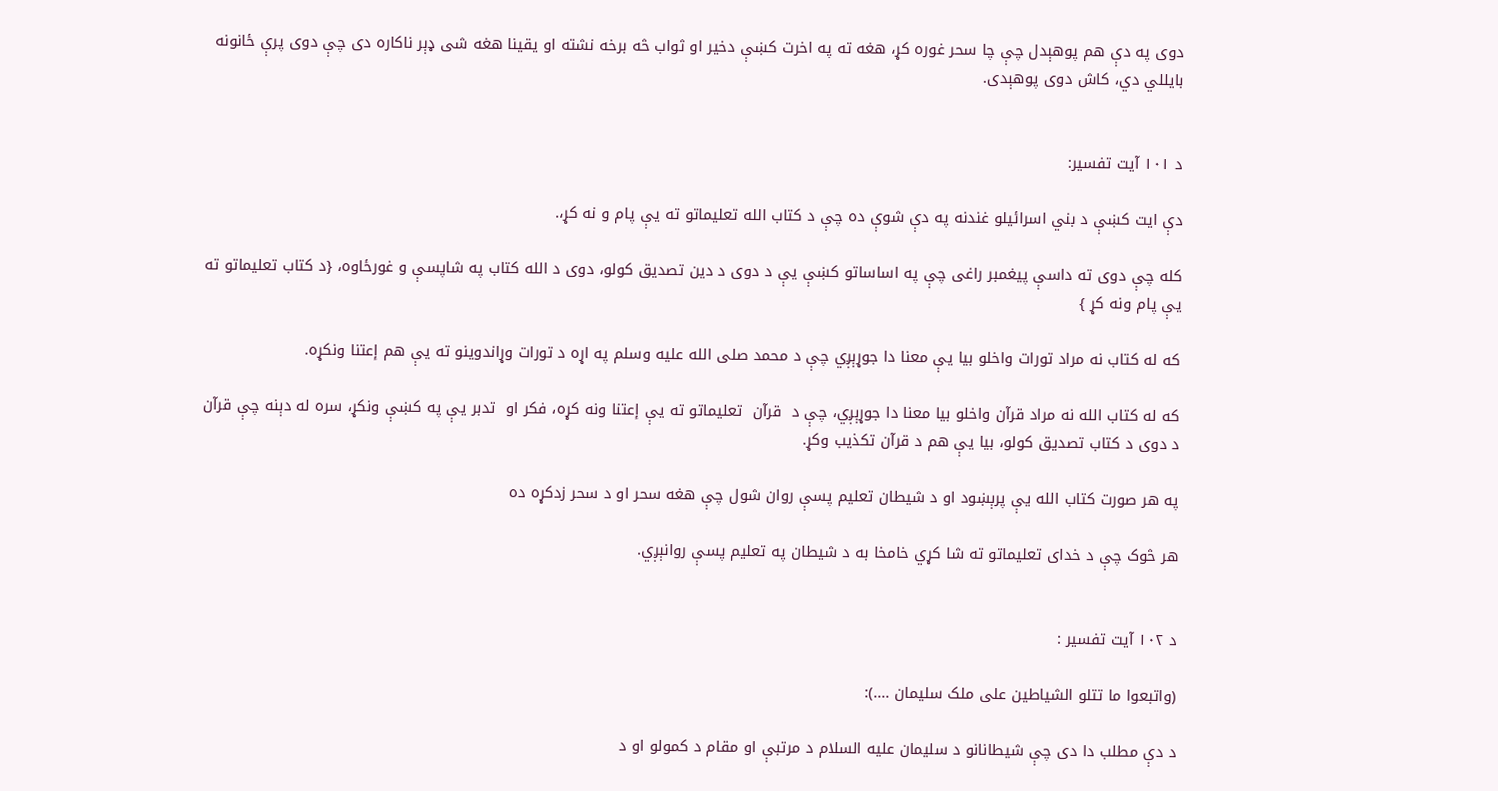دوی په دې هم پوهېدل چې چا سحر غوره کړ، هغه ته په اخرت کښې دخير او ثواب څه برخه نشته او يقينا هغه شی ډېر ناکاره دی چې دوی پرې ځانونه بايللي دي، کاش دوی پوهېدی.


د ۱۰۱ آيت تفسير:

دې ايت کښې د بني اسرائيلو غندنه په دې شوې ده چې د کتاب الله تعليماتو ته يې پام و نه کړ،.

کله چې دوی ته داسې پيغمبر راغی چې په اساساتو کښې يې د دوی د دين تصديق کولو، دوی د الله کتاب په شاپسې و غورځاوه، {د کتاب تعليماتو ته يې پام ونه کړ }

که له کتاب نه مراد تورات واخلو بيا يې معنا دا جوړېږي چې د محمد صلى الله عليه وسلم په اړه د تورات وړاندوينو ته يې هم إعتنا ونکړه.

که له کتاب الله نه مراد قرآن واخلو بيا معنا دا جوړېږي، چې د  قرآن  تعليماتو ته يې إعتنا ونه کړه، فکر او  تدبر يې په کښې ونکړ، سره له دېنه چې قرآن  د دوی د کتاب تصديق کولو، بيا يې هم د قرآن تکذيب وکړ.

په هر صورت کتاب الله يې پرېښود او د شیطان تعليم پسې روان شول چې هغه سحر او د سحر زدکړه ده

هر څوک چې د خدای تعليماتو ته شا کړي خامخا به د شيطان په تعليم پسې روانېږي.


د ۱۰۲ آيت تفسير :

(واتبعوا ما تتلو الشياطين علی ملک سلیمان ....):

د دې مطلب دا دی چې شیطانانو د سلیمان علیه السلام د مرتبې او مقام د کمولو او د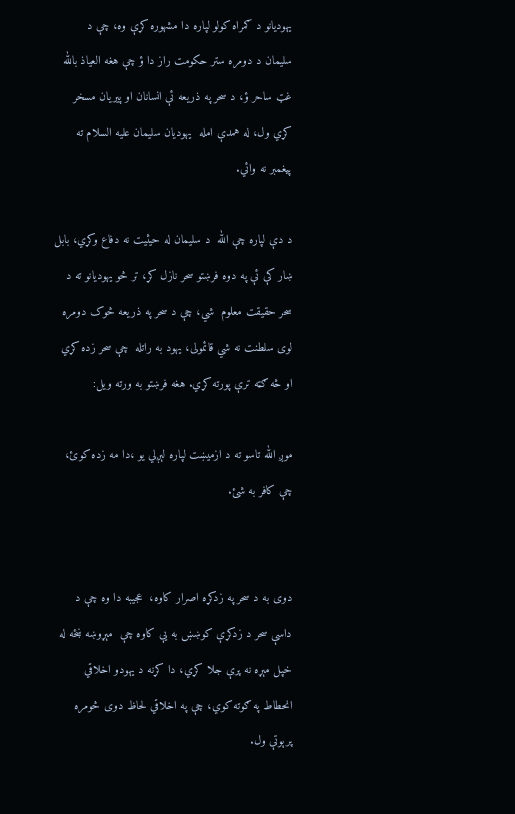يهوديانو د ګمراه کولو لپاره دا مشهوره کړې وه، چې د سلیمان د دومره ستر حکومت راز دا ؤ چې هغه العياذ بالله غټ ساحر ؤ، د سحر په ذريعه ئې انسانان او پيريان مسخر کړي ول، له همدې امله  يهوديان سلیمان علیه السلام ته پيغمبر نه وائي.

د دې لپاره چې الله  د سلیمان له حيثيت نه دفاع وکړي، بابل ښار کې ئې په دوه فرښتو سحر نازل کړ، تر څو يهوديانو ته د سحر حقیقت معلوم  شي، چې د سحر په ذريعه څوک دومره لوی سلطنت نه شي قائمولی، يهود به راتله  چې سحر زده کړي او څه ګټه ترې پورته کړي. هغه فرښتو به ورته ويل:

موږ الله تاسو ته د ازميښت لپاره لېږلي يو ،دا مه زده کوئ، چې کافر به شئ.


دوی به د سحر په زدکړه اصرار کاوه،  عجيبه دا وه چې د داسې سحر د زدکړې کوښښ به يې کاوه چې  مېړوښه ښځه له خپل مېړه نه پرې جلا کړي، دا کړنه د يهودو اخلاقي انحطاط په ګوته کوي، چې په اخلاقي لحاظ دوی څومره پرېوتې ول.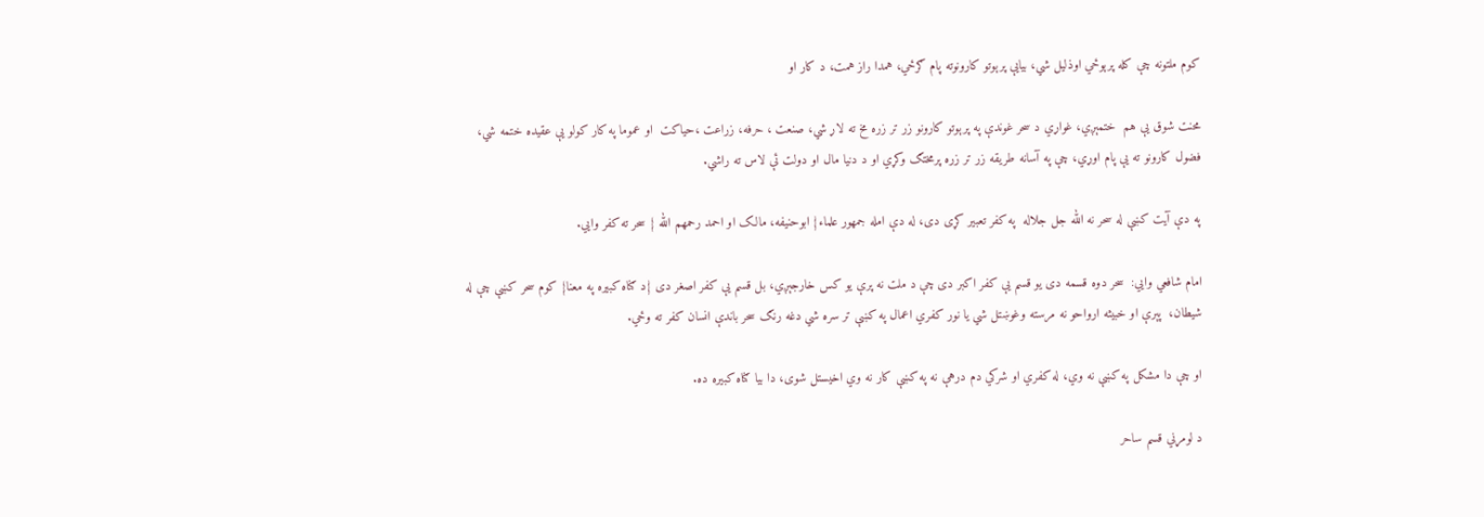کوم ملتونه چې کله پرېوځي اوذليل شي، بيايې پرېوتو کارونوته پام ګرځي، همدا راز همت، د کار او

محنت شوق يې هم  ختمېږي، غواړي د سحر غوندې په پرېوتو کارونو زر تر زره مخ ته لاړ شي، صنعت ، حرفه، زراعت ،حياکت  او عموما په کار کولو يې عقيده ختمه شي، فضول کارونو ته يې پام اوړي، چې په آسانه طريقه زر تر زره پرمختګ وکړي او د دنيا مال او دولت ئې لاس ته راشي.

په دې آيت کښې له سحر نه الله جل جلاله  په کفر تعبير کړی دی، له دې امله جمهور علماء{ ابوحنيفه، مالک او احمد رحمهم الله } سحر ته کفر وايي.

امام شافعي وايي:  سحر دوه قسمه دی يو قسم يې کفر اکبر دی چې د‌ ملت نه پرې يو کس خارجېږي، بل قسم يې کفر اصغر دی {د ګناه کبیره په معنا} کوم سحر کښې چې له شیطان،  پېرې او خبيثه ارواحو نه مرسته وغوښتل شي يا نور کفري اعمال په کښې تر سره شي دغه رنګ سحر باندې انسان کفر ته وځي.

او چې دا مشکل په کښې نه وي، له کفري او شرکي دم درهې نه په کښې کار نه وي اخيستل شوی، دا بيا ګناه کبیره ده.

د لومړني قسم ساحر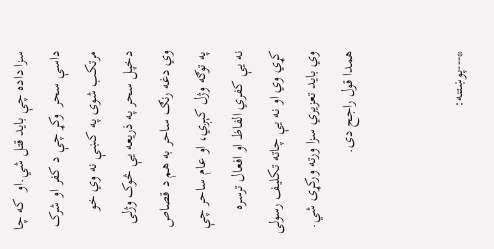سزا داده چې بايد قتل شي.او  که چا داسې سحر  وکړ چې د کفر او شرک مرتکب شوی په کښې نه وي خو دخپل سحر په ذريعه یې څوک وژلی وي دغه رنګ ساحر به هم د قصاص په توګه وژل کېږي، او عام ساحر چې نه يې کفري الفاظ او افعال ترسره کړي وي او نه يې چاته تکليف رسولی وي بايد تعزيري سزا ورته ورکړی شي. همدا قول راجح دی.


*---پوښتنه: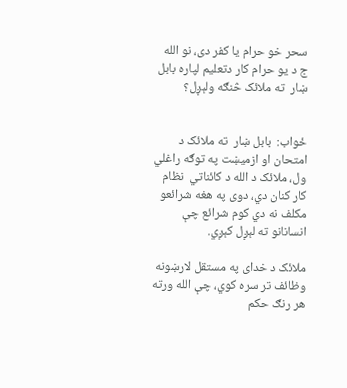سحر خو حرام يا کفر دی، نو الله ج د يو حرام کار دتعليم لپاره بابل ښار  ته ملائک څنګه ولېږل؟


ځواب:  بابل ښار  ته ملائک د امتحان او ازميښت په توګه راغلي ول، ملائک د الله د کائناتي  نظام  کار کنان دي، دوی په هغه شرائعو مکلف نه دي کوم شرائع چې انسانانو ته لېږل کېږي.

ملائک د خدای په مستقل لارښونه وظائف تر سره کوي، چې الله ورته هر رنګ حکم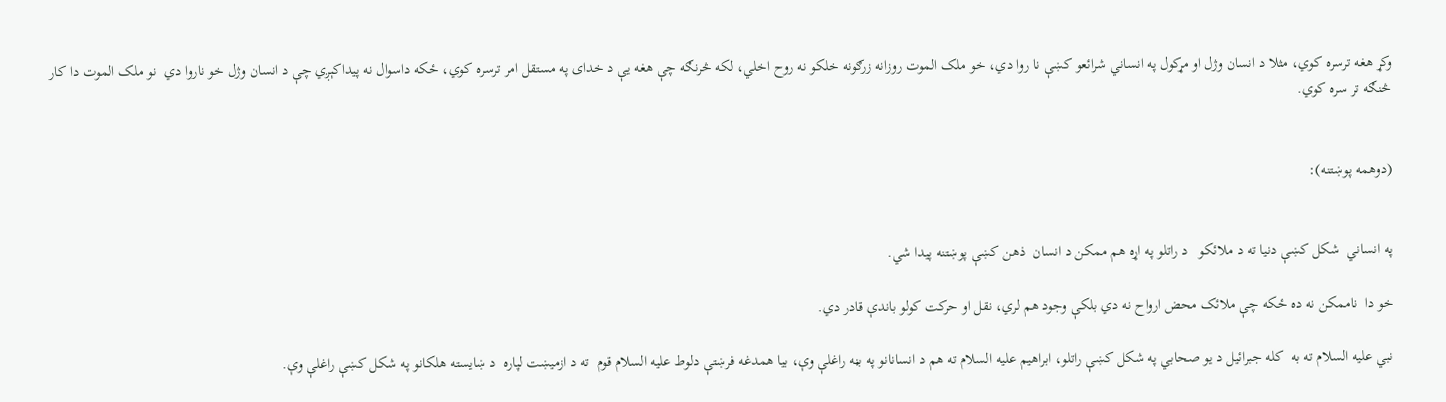وکړ هغه ترسره کوي، مثلا د انسان وژل او مړکول په انساني شرائعو کښې نا روا دي، خو ملک الموت روزانه زرګونه خلکو نه روح اخلي، لکه څرنګه چې هغه يې د خدای په مستقل امر ترسره کوي، ځکه داسوال نه پيداکېږي چې د انسان وژل خو ناروا دي  نو ملک الموت دا کار څنګه تر سره کوي.


(دوهمه پوښتنه):


په انساني  شکل کښې دنيا ته د ملائکو   د راتلو په اړه هم ممکن د انسان  ذهن کښې پوښتنه پيدا شي.

خو دا  ناممکن نه ده ځکه چې ملائک محض ارواح نه دي بلکې وجود هم لري، نقل او حرکت کولو باندې قادر دي.

نبي عليه السلام ته به  کله جبرائيل د يو صحابي په شکل کښې راتلو، ابراهيم عليه السلام ته هم د انسانانو په بڼه راغلې وې، بيا همدغه فرښتې دلوط عليه السلام قوم  ته د ازميښت لپاره  د ښايسته هلکانو په شکل کښې راغلې وې.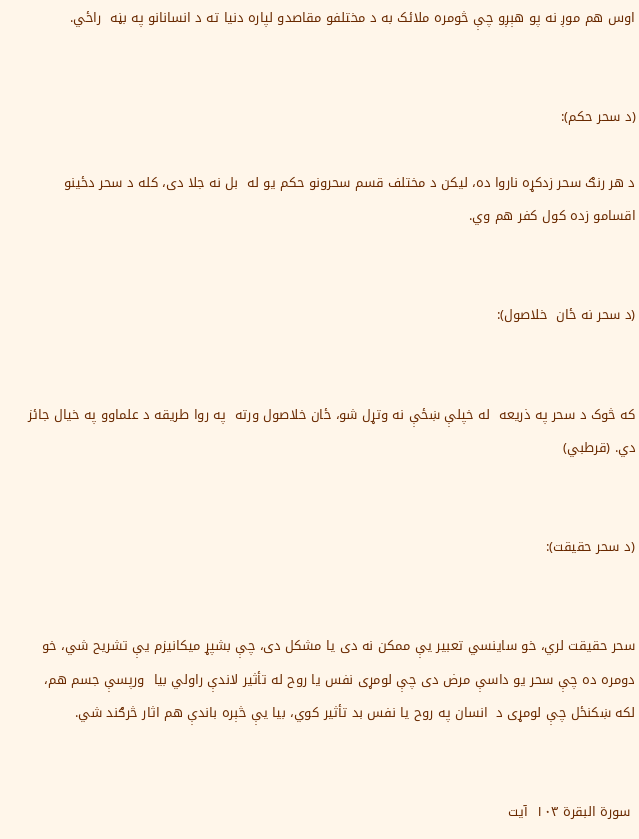اوس هم موږ نه پو هېږو چې څومره ملائک به د مختلفو مقاصدو لپاره دنيا ته د انسانانو په بڼه  راځي.


(د سحر حکم):

د هر رنګ سحر زدکړه ناروا ده، ليکن د مختلف قسم سحرونو حکم يو له  بل نه جلا دی، کله د سحر دځينو  اقسامو زده کول کفر هم وي.


(د سحر نه ځان  خلاصول):


که څوک د سحر په ذريعه  له خپلې ښځې نه وتړل شو، ځان خلاصول ورته  په روا طريقه د‌ علماوو په خيال جائز دي. (قرطبي)


(د سحر حقيقت):


سحر حقيقت لري، خو ساينسي تعبير يې ممکن نه دی يا مشکل دی، چې بشپړ ميکانيزم يې تشريح شي، خو دومره ده چې سحر يو داسې مرض دی چې لومړی نفس يا روح له تأثير لاندې راولي بيا  ورپسې جسم هم، لکه ښکنځل چې لومړی د  انسان په روح يا نفس بد تأثیر کوي، بيا يې څېره باندې هم اثار څرګند شي.


 سورة البقرة ۱۰۳  آيت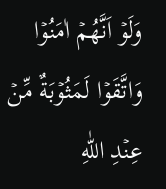وَلَوۡ اَنَّهُمۡ اٰمَنُوۡا وَاتَّقَوۡا لَمَثُوۡبَةٌ مِّنۡ عِنۡدِ اللّٰهِ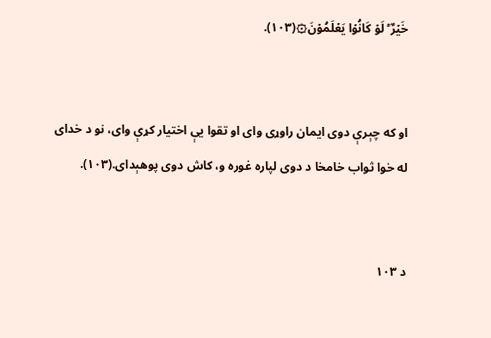خَيۡرٌ ؕ‌ لَوۡ كَانُوۡا يَعۡلَمُوۡنَ۞(۱۰۳).


او که چېرې دوی ايمان راوړی وای او تقوا يې اختيار کړې وای، نو د خدای له خوا ثواب خامخا د دوی لپاره غوره و، کاش دوی پوهېدای.(۱۰۳).


د ۱۰۳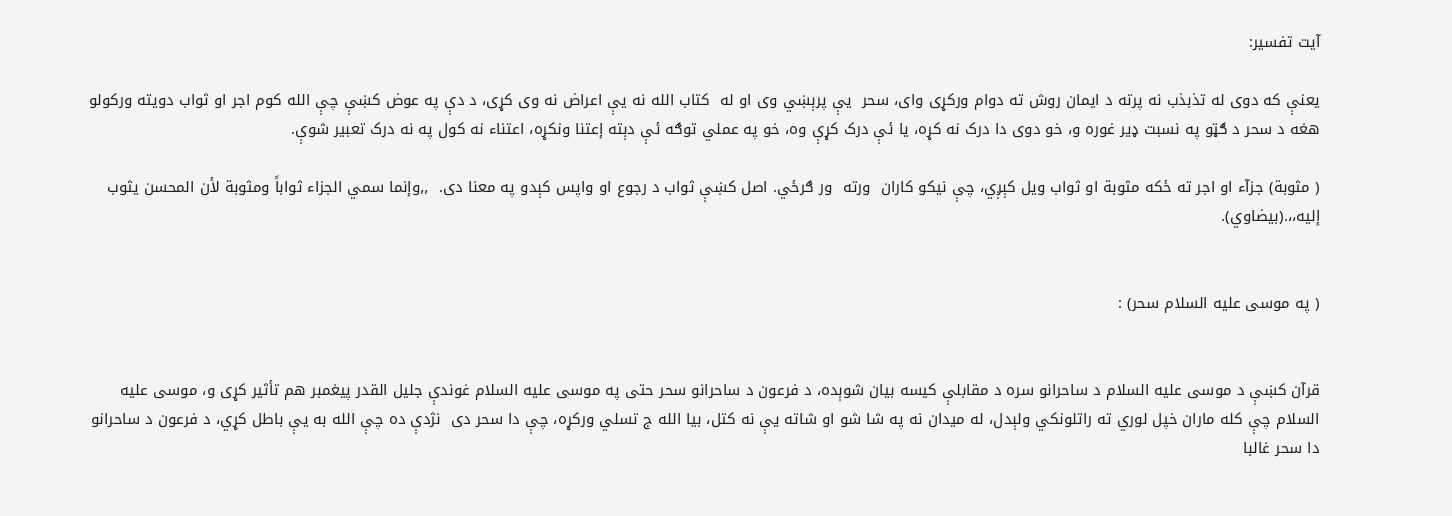آيت تفسير:

يعنې که دوی له تذبذب نه پرته د ايمان روش ته دوام ورکړی وای، سحر  يې پرېښي وی او له  کتاب الله نه يې اعراض نه وی کړی، د دې په عوض کښې چې الله کوم اجر او ثواب دویته ورکولو هغه د سحر د ګټو په نسبت ډیر غوره و، خو دوی دا درک نه کړه، يا ئې درک کړې وه، خو په عملي توګه ئې دېته إعتنا ونکړه، اعتناء نه کول په نه درک تعبير شوې.

( مثوبة) جزآء او اجر ته ځکه مثوبة او ثواب ويل کېږي، چې نيکو کاران  ورته  ور ګرځي. اصل کښې ثواب د رجوع او واپس کېدو په معنا دی.  ٫٫وإنما سمي الجزاء ثواباً ومثوبة لأن المحسن يثوب إليه،،.(بيضاوي).


( په‌ موسی عليه السلام سحر) :


قرآن کښې د موسی عليه السلام د ساحرانو سره د مقابلې کيسه بیان شوېده، د فرعون د ساحرانو سحر حتی په موسی علیه السلام غوندې جليل القدر پيغمبر هم تأثیر کړی و، موسی عليه السلام چې کله ماران خپل لوري ته راتلونکي ولېدل، له ميدان نه په شا شو او شاته يې نه کتل، بيا الله ج تسلي ورکړه، چې دا سحر دی  نژدې ده چې الله به يې باطل کړي، د فرعون د ساحرانو دا سحر غالبا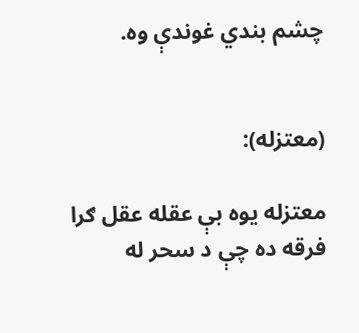چشم بندي غوندې وه.


(معتزله):

معتزله يوه بې عقله عقل ګرا فرقه ده چې د سحر له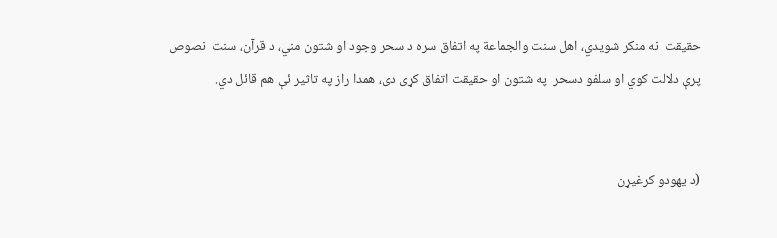حقیقت  نه منکر شويدي، اهل سنت والجماعة په اتفاق سره د سحر وجود او شتون مني، د قرآن، سنت  نصوص پرې دلالت کوي او سلفو دسحر  په شتون او حقیقت اتفاق کړی دی، همدا راز په تاثير ئې هم قائل دي.


(د يهودو کرغیړن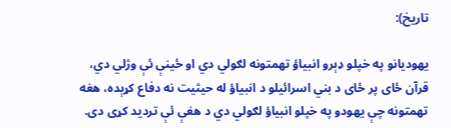تاريخ):

يهوديانو په خپلو ډېرو انبياؤ تهمتونه لګولي دي او ځينې ئې وژلي دي، قرآن ځای پر ځای د بني اسرائيلو د انبياؤ له حيثيت نه دفاع کړېده، هغه تهمتونه چې يهودو په خپلو انبياؤ لګولي دي د هغې ئې ترديد کړی دی.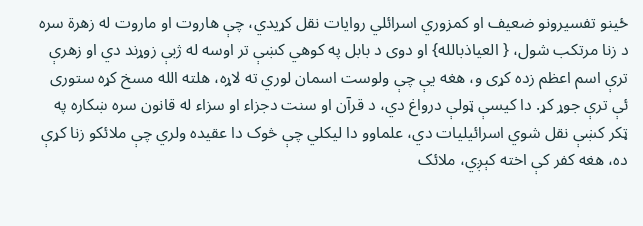ځينو تفسيرونو ضعيف او کمزوري اسرائلي روايات نقل کړيدي، چې هاروت او ماروت له زهرة سره د زنا مرتکب شول، { العياذبالله} او دوی د بابل په کوهي کښې تر اوسه له ژبې زوړند دي او زهرې ترې اسم اعظم زده کړی و، هغه يې چې ولوست اسمان لوري ته لاړه، هلته الله مسخ کړه ستوری ئې ترې جوړ کړ. دا کيسې ټولې درواغ دي، د قرآن او سنت د‌جزاء او سزاء له قانون سره ښکاره په ټکر کښې نقل شوي اسرائيليات دي، علماوو دا ليکلي چې څوک دا عقيده ولري چې ملائکو زنا کړې ده، هغه کفر کې اخته کېږي، ملائک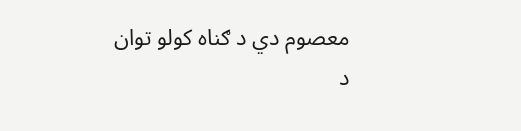معصوم دي د ګناه کولو توان د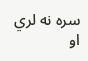سره نه لري او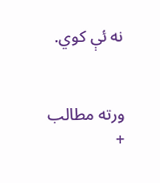نه ئې کوي.


ورته مطالب
+